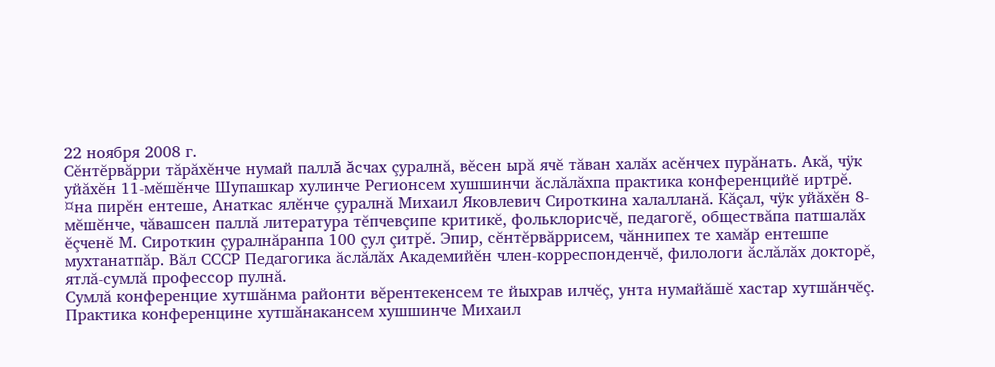22 ноября 2008 г.
Сĕнтĕрвăрри тăрăхĕнче нумай паллă ăсчах çуралнă, вĕсен ырă ячĕ тăван халăх асĕнчех пурăнать. Акă, чÿк уйăхĕн 11-мĕшĕнче Шупашкар хулинче Регионсем хушшинчи ăслăлăхпа практика конференцийĕ иртрĕ. ¤на пирĕн ентеше, Анаткас ялĕнче çуралнă Михаил Яковлевич Сироткина халалланă. Кăçал, чÿк уйăхĕн 8-мĕшĕнче, чăвашсен паллă литература тĕпчевçипе критикĕ, фольклорисчĕ, педагогĕ, обществăпа патшалăх ĕçченĕ М. Сироткин çуралнăранпа 100 çул çитрĕ. Эпир, сĕнтĕрвăррисем, чăннипех те хамăр ентешпе мухтанатпăр. Вăл СССР Педагогика ăслăлăх Академийĕн член-корреспонденчĕ, филологи ăслăлăх докторĕ, ятлă-сумлă профессор пулнă.
Сумлă конференцие хутшăнма районти вĕрентекенсем те йыхрав илчĕç, унта нумайăшĕ хастар хутшăнчĕç.
Практика конференцине хутшăнакансем хушшинче Михаил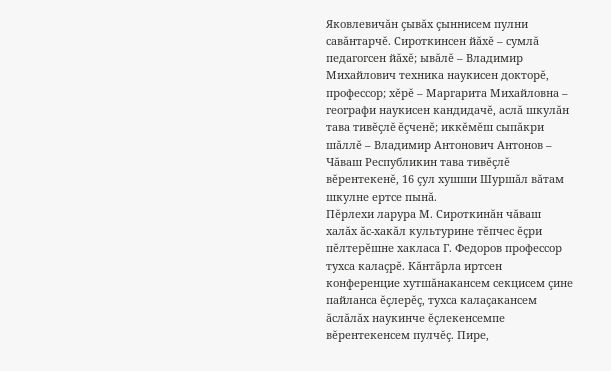Яковлевичăн çывăх çыннисем пулни савăнтарчĕ. Сироткинсен йăхĕ – сумлă педагогсен йăхĕ; ывăлĕ – Владимир Михайлович техника наукисен докторĕ, профессор; хĕрĕ – Маргарита Михайловна – географи наукисен кандидачĕ, аслă шкулăн тава тивĕçлĕ ĕçченĕ; иккĕмĕш сыпăкри шăллĕ – Владимир Антонович Антонов – Чăваш Республикин тава тивĕçлĕ вĕрентекенĕ, 16 çул хушши Шуршăл вăтам шкулне ертсе пынă.
Пĕрлехи ларура М. Сироткинăн чăваш халăх ăс-хакăл культурине тĕпчес ĕçри пĕлтерĕшне хакласа Г. Федоров профессор тухса калаçрĕ. Кăнтăрла иртсен конференцие хутшăнакансем секцисем çине пайланса ĕçлерĕç, тухса калаçакансем ăслăлăх наукинче ĕçлекенсемпе вĕрентекенсем пулчĕç. Пире,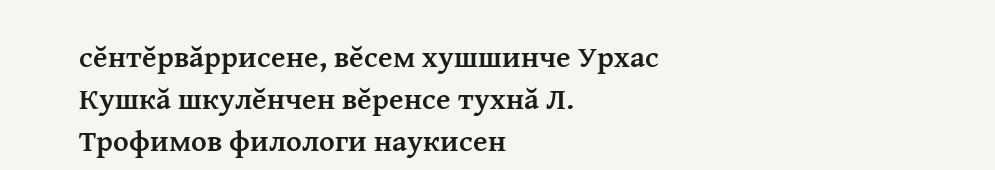сĕнтĕрвăррисене, вĕсем хушшинче Урхас Кушкă шкулĕнчен вĕренсе тухнă Л. Трофимов филологи наукисен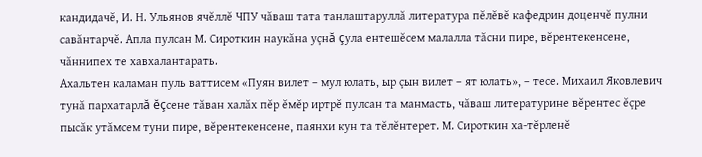кандидачĕ, И. Н. Ульянов ячĕллĕ ЧПУ чăваш тата танлаштаруллă литература пĕлĕвĕ кафедрин доценчĕ пулни савăнтарчĕ. Апла пулсан М. Сироткин наукăна уçнă çула ентешĕсем малалла тăсни пире, вĕрентекенсене, чăннипех те хавхалантарать.
Ахальтен каламан пуль ваттисем «Пуян вилет – мул юлать, ыр çын вилет – ят юлать», – тесе. Михаил Яковлевич тунă пархатарлă ĕçсене тăван халăх пĕр ĕмĕр иртрĕ пулсан та манмасть, чăваш литературине вĕрентес ĕçре пысăк утăмсем туни пире, вĕрентекенсене, паянхи кун та тĕлĕнтерет. М. Сироткин ха-тĕрленĕ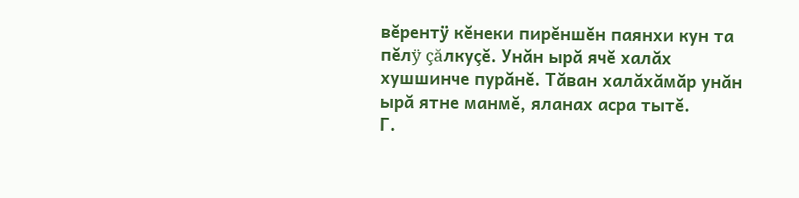вĕрентÿ кĕнеки пирĕншĕн паянхи кун та пĕлÿ çăлкуçĕ. Унăн ырă ячĕ халăх хушшинче пурăнĕ. Тăван халăхăмăр унăн ырă ятне манмĕ, яланах асра тытĕ.
Г.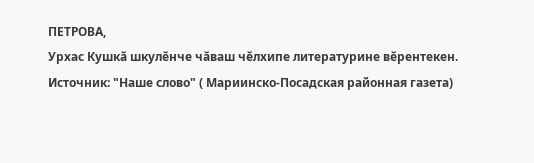ПЕТРОВА,
Урхас Кушкă шкулĕнче чăваш чĕлхипе литературине вĕрентекен.
Источник: "Наше слово" ( Мариинско-Посадская районная газета)